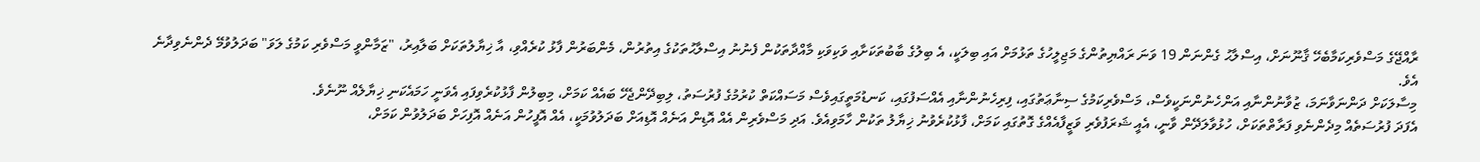ރާއްޖޭގެ މަސްވެރިކަމާބެހޭ ޤާނޫނަށް، އިސްލާޙު ގެންނަން 19 ވަނަ ރައްޔިތުންގެ މަޖިލީހުގެ ތަޅުމަށް އައި ބިލަކީ، އެ ބިލުގެ ބާބުތަކަށާއި ވަކިވަކި މާއްދާތަކުން ފެނުނު އިސްލާޙުތަކުގެ އިތުރުން، މެންބަރުން ފާޅު ކުރެއްވި، އާ ޚިޔާލުތަކަށް ބަލާއިރު، "ޒަމާންވީ މަސްވެރި ކަމުގެ ލަވަ" ބަދަލުވުމޭ ދެންނެވިދާނެ އެވެ.
މިސާލަކަށް ދަންނަވާނަމަ، ޒުވާނުންނާއި އަންހެނުންނަކީވެސް، މަސްވެރިކަމުގެ ސިނާޢަތުގައި، ފިރިހެނުންނާއި އެއްސަފުގައި، ކަނޑުމަތީގައިވެސް މަސައްކަތް ކުރުމުގެ ފުރުސަތު، ލިބިދޭންޖެހޭ ބައެއް ކަމަށް، މިބިލުން ފާޅުކުރެވިފައި އެވަނީ ހަމައެކަނި ޚިޔާލެއް ނޫނެވެ.
އެފަދަ ފުރުސަތެއް މިދެންނެވި ފަރާތްތަކަށް، ހުޅުވާލަދޭން ވާނީ، އެއީ ޝަރަފުވެރި ވަޒީފާއެއްގެ ގޮތުގައި ކަމަށް، ފާޅުކުރެވުނު ޚިޔާލު ތަކުން ހާމަވިއެވެ. އަދި މަސްވެރިން އެއް އޮޑިން އަނެއް އޮޑިއަށް ބަދަލުވުމަކީ، އެއް އޮފީހުން އަނެއް އޮފިހަށް ބަދަލުވުން ކަމަށް،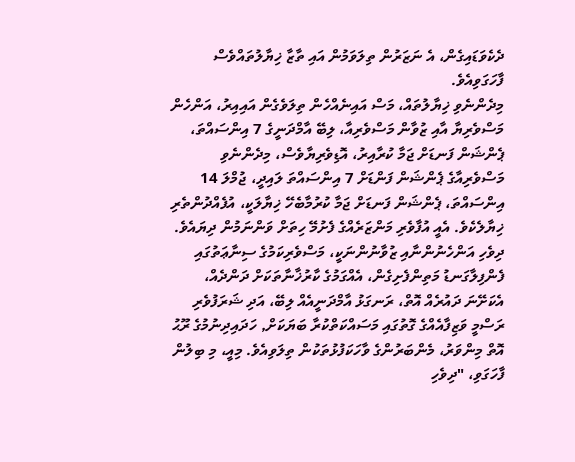ދެކެވަޑައިގެން، އެ ނަޒަރުން ތިލަވަމުން އައި ތާޒާ ޚިޔާލުތައްވެސް ފާހަގަވިއެވެ.
މިދެންނެވި ޚިޔާލުތައް، މަސް އައިނެއްހެން ތިލަވެގެން އައިއިރު، އަންހެން މަސްވެރިޔާ އާއި ޒުވާން މަސްވެރިއާ، ލިބޭ އާމްދަނީގެ 7 އިންސައްތަ، ޕެންޝަން ފަނޑަށް ޖަމާ ކުރާއިރު، އޮޑިވެރިޔާވެސް، މިދެންނެވި މަސްވެރިއާގެ ޕެންޝަން ފަންޑަށް 7 އިންސައްތަ ލައިދީ، ޖުމްލަ 14 އިންސައްތަ، ޕެންޝަން ފަނޑަށް ޖަމާ ކުރުމާބެހޭ ޚިޔާލަކީ، އުފެއްދުންތެރި ޚިޔާލެކެވެ. އެއީ އުފާވެރި މަންޒަރެއްގެ ފެށުމޭ ހިތަށް ވަންނަމުން ދިޔައެވެ.
ދިވެހި އަންހެނުންނާއި ޒުވާނުންނަކީ، މަސްވެރިކަމުގެ ސިނާޢަތުގައި ފެންފިލާގަނޑު މަތިންފެށިގެން، އެއްގަމުގެ ކާރުޚާނާތަކަށް ދަންދެއް، އެކަށޭނަ ދައުރެއް އޮތް، ރަނގަޅު އާމްދަނީއެއް ލިބޭ، އަދި ޝަރަފުވެރި ރަސްމީ ވަޒިފާއެއްގެ ގޮތުގައި މަސައްކަތްކުރާ ބަޔަކަށް, ހަދައިދިނުމުގެ ރޫޙު އޮތް މިންވަރު، މެންބަރުންގެ ވާހަކަފުޅުތަކުން ތިލަވިއެވެ. މިއީ، މި ބިލުން ފާހަގަވި، "ދިވެހި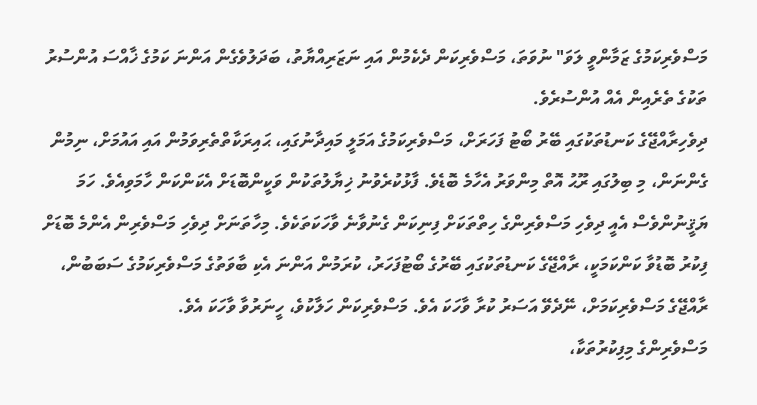މަސްވެރިކަމުގެ ޒަމާންވީ ލަވަ" ނުވަތަ، މަސްވެރިކަން ދެކެމުން އައި ނަޒަރިއްޔާތު، ބަދަލުވެގެން އަންނަ ކަމުގެ ޚާއްސަ އުންސުރު ތަކުގެ ތެރެއިން އެއް އުންސުރެވެ.
ދިވެހިރާއްޖޭގެ ކަނޑުތަކުގައި ބޭރު ބޯޓު ފަހަރަށް، މަސްވެރިކަމުގެ އަމަލީ މައިދާނުގައި، ޙައިރަކާތްތެރިވަމުން އައި އައުމަށް، ނިމުން ގެންނަން، މި ބިލުގައި ރޫޙު އޮތް މިންވަރު އެހާމެ ބޮޑެވެ. ފާޅުކުރެވުނު ޚިޔާލުތަކުން ވަކީންބޮޑަށް އެކަންކަން ހާމަވިއެވެ. ހަމަ ޔަޤީނުންވެސް އެއީ ދިވެހި މަސްވެރިންގެ ހިތްތަކަށް ފިނިކަން ގެނުވާނެ ވާހަކަތަކެވެ. މިހާތަނަށް ދިވެހި މަސްވެރިން އެންމެ ބޮޑަށް ފިކުރު ބޮޑުވާ ކަންކަމަކީ، ރާއްޖޭގެ ކަނޑުތަކުގައި ބޭރުގެ ބޯޓުފަހަރު، ކުރަމުން އަންނަ އެކި ބާވަތުގެ މަސްވެރިކަމުގެ ސަބަބުން، ރާއްޖޭގެ މަސްވެރިކަމަށް، ނޭދެވޭ އަސަރު ކުރާ ވާހަކަ އެވެ. މަސްވެރިކަން ހަލާކުވެ، ހީނަރުވާ ވާހަކަ އެވެ.
މަސްވެރިންގެ މިފިކުރުތަކާ،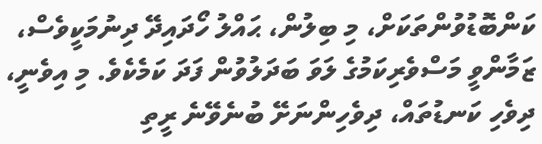ކަންބޮޑުވުންތަކަށް، މި ބިލުން، ޙައްލު ހޯދައިދޭ ދިނުމަކީވެސް، ޒަމާންވީ މަސްވެރިކަމުގެ ލަވަ ބަދަލުވުން ފަދަ ކަމެކެވެ. މި އިވެނީ، ދިވެހި ކަނޑުތައް، ދިވެހިންނަށޭ ބުނެވޭނެ ރީތި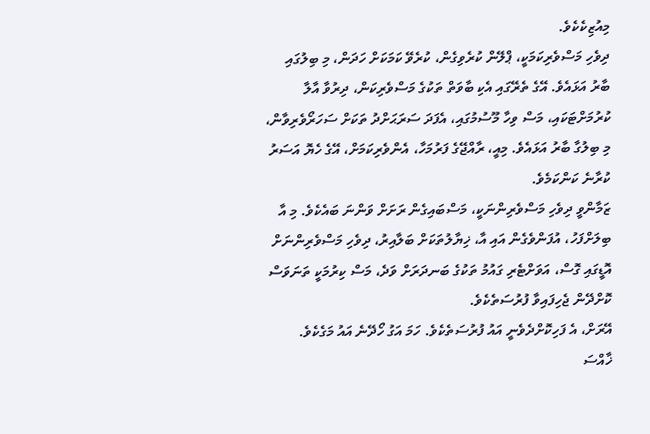މިއުޒިކެކެވެ.
ދިވެހި މަސްވެރިކަމަކީ، ޕްލޭން ކުރެވިގެން، ކުރެވޭ ކަމަކަށް ހަދަން، މި ބިލުގައި ބާރު އަޅައެވެ. އޭގެ ތެރޭގައި އެކި ބާވަތް ތަކުގެ މަސްވެރިކަން، ދިރުވާ އާލާ ކުރުމަށްޓަކައި، މަސް ވިހާ މޫސުމުގައި، އެފަދަ ސަރަޙަށްދު ތަކަށް ސަހަރޯވެރިވާން، މި ބިލުގާ ބާރު އަޅައެވެ. މިއީ، ރާއްޖޭގެ ފަރުމަހާ، އެންވެރިކަމަށް، އޭގެ ހެޔޮ އަސަރު ކުރާނެ ކަންކަމެވެ.
ޒަމާންވީ ދިވެހި މަސްވެރިންނަކީ، މަސްބައިގެން ރަށަށް ވަންނަ ބައެކެވެ. މި އާ ބިލަށްފަހު، އުފަންވެގެން އައި އާ، ޚިޔާލުތަކަށް ބަލާއިރު، ދިވެހި މަސްވެރިންނަށް އޮޑީގައި ގޮސް، އަވަށްޓެރި ގައުމު ތަކުގެ ބަނދަރަށް ވަދެ، މަސް ކިރުމަކީ ތަނަވަސް ކޮށްދޭން ޖެހިފައިވާ ފުރުސަތެކެވެ.
އޭރަށް، އެ ފަހިކޮށްދެވެނީ އައު ފުރުސަތެކެވެ. ހަމަ އަގު ހޯދޭނެ އައު މަގެކެވެ. ޚާއްސަ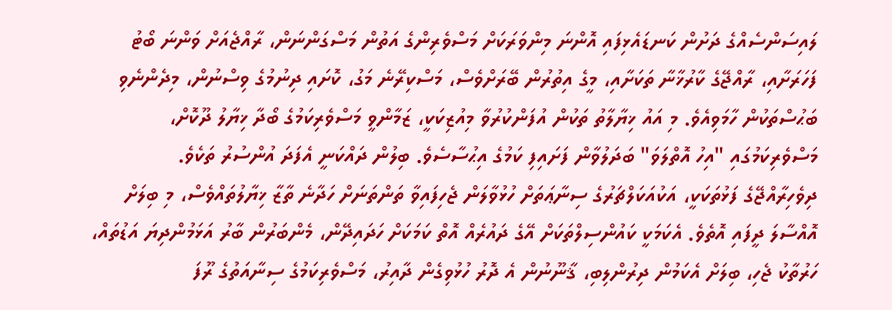ލައިސަންސެއްގެ ދަށުން ކަނޑައެޅިފައި އޮންނަ މިންވަރަކަށް މަސްވެރިންގެ އަތުން މަސްގަންނަން، ރާއްޖެއަށް ވަންނަ ބޯޓު ފަހަރަށާއި، ރާއްޖޭގެ ކާރުޚާނާ ތަކަށާއި، މީގެ އިތުރުން ބޭރަށްވެސް، މަސްކިރޭނެ މަގު، ކޮށައި ދިނުމުގެ ވިސްނުން، މިދެންނެވި ބަޙުސްތަކުން ހާމަވިއެވެ. މި އައު ޚިޔާލާތު ތަކުން އުފަންކުރުވާ މިއުޒިކަކީ، ޒަމާންވީ މަސްވެރިކަމުގެ ބޯދާ ޚިޔާލު ދޫކޮށް، މަސްވެރިކަމުގައި "އިހު އޮތްލަވަ" ބަދަލުވާން ފަށައިފި ކަމުގެ އިޙުސާސެވެ. ބިލުން ދައްކަނީ އެފަދަ އުންސުރު ތަކެވެ.
ދިވެހިރާއްޖޭގެ ފަޅުތަކަކީ، އަކުއަކަލްޗަރުގެ ސިނާޢަތަށް ހުޅުވާލަން ޖެހިފައިވާ ތަންތަނަށް ހަދާނެ ތާޒާ ޚިޔާލުތައްވެސް، މި ބިލަށް އޮއްސާލަ ދީފައި އޮތެވެ. އެކަމަކީ ކައުންސިލްތަކަށް އޭގެ ދައުރެއް އޮތް ކަމަކަށް ހަދައިދޭން، މެންބަރުން ބާރު އަޅަމުންދިޔަ އަޑުތައް، ހަރުތާކު ޖެހި، ބިލަށް އެކަމުން ދިރުންލިބި، ޤާނޫނުން އެ ދޮރު ހުޅުވިގެން ދާއިރު، މަސްވެރިކަމުގެ ސިނާއަތުގެ ރޫފަ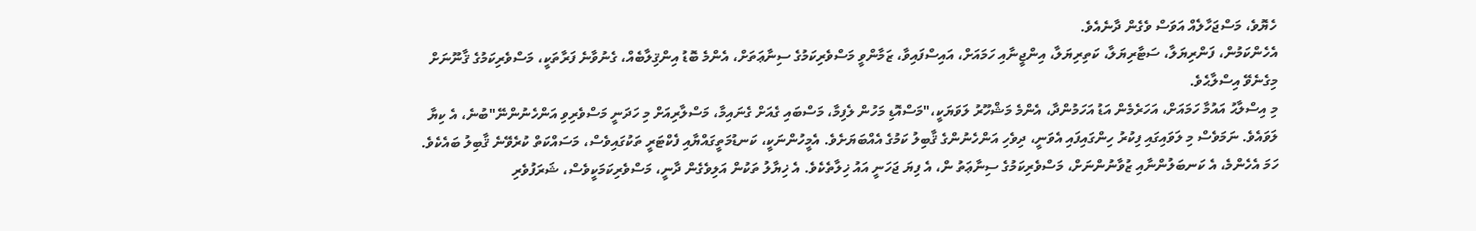ހެޔޮވެ، މަސްޖަހާލެއް އަވަސް ވެގެން ދާނެއެވެ.
އެހެންކަމުން، ފަންރިޔަލާ، ސަޓާރިޔަލާ، ކަތިރިޔަލާ، އިންޖީނާއި ހަމައަށް، އައިސްފައިވާ، ޒަމާންވީ މަސްވެރިކަމުގެ ސިނާޢަތަށް، އެންމެ ބޮޑު އިންޤިލާބެއް، ގެނުވާނެ ފަރާތަކީ، މަސްވެރިކަމުގެ ޤާނޫނަށް މިގެނެވޭ އިސްލާޙެވެ.
މި އިސްލާޙު އައުމާ ހަމައަށް، އަހަރެމެން އަޑު އަހަމުންދާ، އެންމެ މަޝްހޫރު ލަވަޔަކީ،"މަސްއޮޑި މަހުން ލެފިމާ، މަސްބައި ގެއަށް ގެނައިމާ، މަސްލާރިއަށް މި ހަދަނީ މަސްވެރިވި އަންހެނުންނޭ"ބުނެ، އެ ކިޔާ ލަވައެވެ. ނަމަވެސް މި ލަވައިގައި ފިކުރު ހިންގައިފައި އެވަނީ، ދިވެހި އަންހެނުންގެ ޤާބިލު ކަމުގެ އެއްބަޔަށެވެ. އެމީހުންނަކީ، ކަނޑުމަތީގައްޔާއި ފެކްޓަރީ ތަކުގައިވެސް، މަސައްކަތް ކުރެވޭނެ ޤާބިލު ބައެކެވެ.
ހަމަ އެހެންމެ، އެ ކަނބަލުންނާއި ޒުވާނުންނަށް، މަސްވެރިކަމުގެ ސިނާޢަތު ން، އެ ފިޔަ ޖަހަނީ އައު ޚިލާތެކެވެ. އެ ޚިޔާލު ތަކުން އަލިވެގެން ދާނީ، މަސްވެރިކަމަކީވެސް، ޝަރަފުވެރި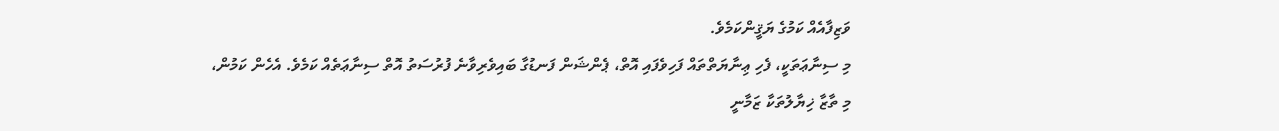ވަޒިފާއެއް ކަމުގެ ޔަޤީންކަމެވެ.
މި ސިނާޢަތަކީ، ފެހި ޢިނާޔަތްތައް ފަހިވެފައި އޮތް، ޕެންޝަން ފަނޑުގާ ބައިވެރިވާނެ ފުރުސަތު އޮތް ސިނާޢަތެއް ކަމެވެ. އެހެން ކަމުން، މި ތާޒާ ޚިޔާލުތަކާ ޒަމާނީ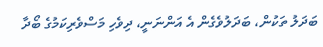ބަދަލު ތަކުން، ބަދަލުވެގެން އެ އަންނަނީ، ދިވެހި މަސްވެރިކަމުގެ ބޯދާ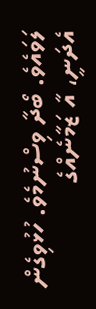ލަވައެވެ. ބޯދާ ވިސްނުމެވެ. ހުޅުވިގެން އެދަނީ، އާ ޒަމާނެއްގެ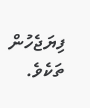ފިޔަޖެހުން ތަކެވެ.